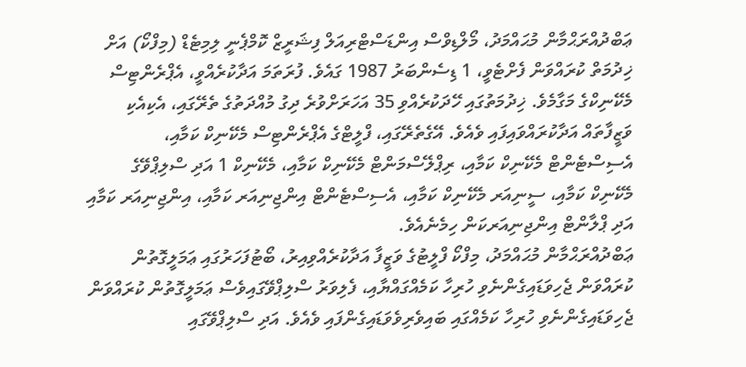ޢަބްދުއްރަޙްމާން މުޙައްމަދު، މޯލްޑިވްސް އިންޑަސްޓްރިއަލް ފިޝަރީޒް ކޮމްޕެނީ ލިމިޓެޑް (މިފްކޯ) އަށް ޚިދުމަތް ކުރައްވަން ފެށްޓެވީ، 1 ޑިސެންބަރު 1987 ގައެވެ. ފުރަތަމަ އަދާކުރެއްވީ، އެޕްރެންޓިސް މެކޭނިކްގެ މަގާމެވެ. ޚިދުމަތުގައި ހޭދަކުރެއްވި 35 އަހަރަށްވުރެ ދިގު މުއްދަތުގެ ތެރޭގައި، އެކިއެކި ވަޒީފާތައް އަދާކުރައްވައިފައި ވެއެވެ. އޭގެތެރޭގައި، ފްލީޓްގެ އެޕްރެންޓިސް މެކޭނިކް ކަމާއި، އެސިސްޓެންޓް މެކޭނިކް ކަމާއި، ރިޕްލޭސްމަންޓް މެކޭނިކް ކަމާއި، މެކޭނިކް 1 އަދި ސްލިޕްވޭގެ މެކޭނިކް ކަމާއި، ސީނިއަރ މެކޭނިކް ކަމާއި، އެސިސްޓެންޓް އިންޖިނިއަރ ކަމާއި، އިންޖިނިއަރ ކަމާއި އަދި ޕްލާންޓް އިންޖިނިއަރކަން ހިމެނެއެވެ.
ޢަބްދުއްރަޙްމާން މުޙައްމަދު، މިފްކޯ ފްލީޓުގެ ވަޒީފާ އަދާކުރެއްވިއިރު، ބޯޓުފަހަރުގައި ޢަމަލީގޮތުން ކުރައްވަން ޖެހިވަޑައިގެންނެވި ހުރިހާ ކަމެއްގައްޔާއި، ފެލިވަރު ސްލިޕްވޭގައިވެސް ޢަމަލީގޮތުން ކުރައްވަން ޖެހިވަޑައިގެންނެވި ހުރިހާ ކަމެއްގައި ބައިވެރިވެވަޑައިގެންފައި ވެއެވެ. އަދި ސްލިޕްވޭގައި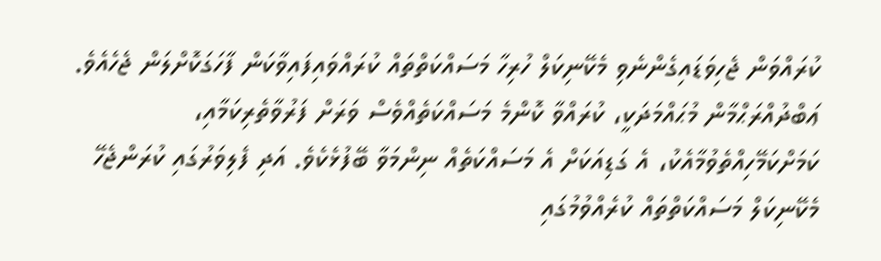ކުރައްވަން ޖެހިވަޑައިގެންނެވި މެކޭނިކަލް ހުރިހާ މަސައްކަތްތައް ކުރައްވައިފައިވާކަން ފާހަގަކޮށްލަން ޖެހެއެވެ.
ޢަބްދުއްރަޙްމާން މުޙައްމަދަކީ، ކުރައްވާ ކޮންމެ މަސައްކަތެއްވެސް ވަރަށް ފަރުވާތެރިކަމާއި، ކަމަށްކަމޭހިއްތެވުމާއެކު، އެ ގަޑިއަކަށް އެ މަސައްކަތެއް ނިންމަވާ ބޭފުޅެކެވެ. އަދި ފެލިވަރުގައި ކުރަންޖެހޭ މެކޭނިކަލް މަސައްކަތްތައް ކުރެއްވުމުގައި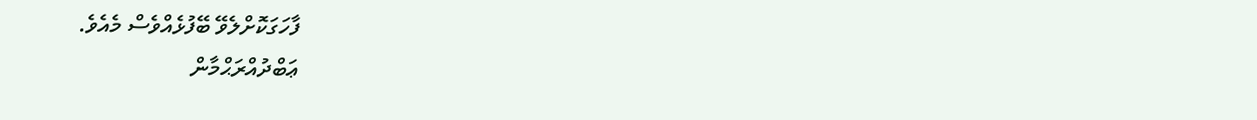ފާހަގަކޮށްލެވޭ ބޭފުޅެއްވެސް މެއެވެ.
ޢަބްދުއްރަޙްމާން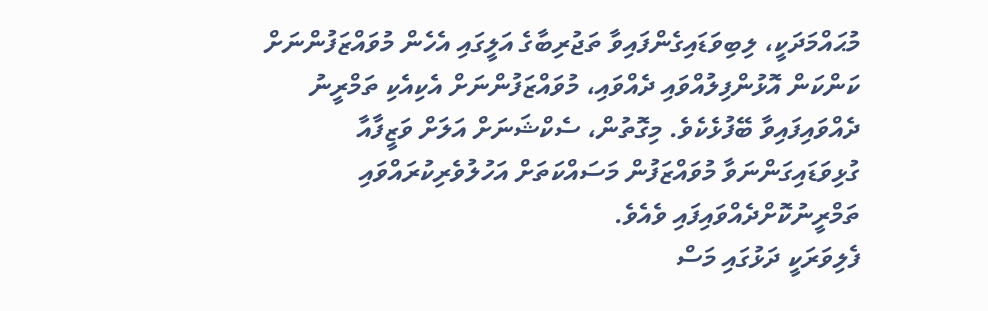މުޙައްމަދަކީ، ލިބިވަޑައިގެންފައިވާ ތަޖުރިބާގެ އަލީގައި އެހެން މުވައްޒަފުންނަށް ކަންކަން އޮޅުންފިލުއްވައި ދެއްވައި، މުވައްޒަފުންނަށް އެކިއެކި ތަމްރީނު ދެއްވައިފައިވާ ބޭފުޅެކެވެ. މިގޮތުން، ސެކްޝަނަށް އަލަށް ވަޒީފާއާ ގުޅިވަޑައިގަންނަވާ މުވައްޒަފުން މަސައްކަތަށް އަހުލުވެރިކުރައްވައި ތަމްރީނުކޮށްދެއްވައިފައި ވެއެވެ.
ފެލިވަރަކީ ދަޅުގައި މަސް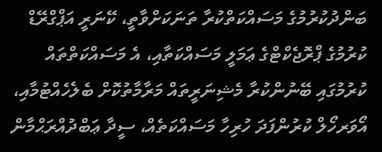ބަންދުކުރުމުގެ މަސައްކަތްކުރާ ތަނަކަށްވާތީ، ކޭނަރީ އަޕްގްރޭޑް ކުރުމުގެ ޕްރޮޖެކްޓްގެ ޢަމަލީ މަސައްކަތާއި، އެ މަސައްކަތްތައް ކުރުމުގައި ބޭނުންކުރާ މެޝިނަރީތައް މަރާމާތުކޮށް ބެލެހެއްޓުމާއި، އޯވަރހޯލް ކުރުންފަދަ ހުރިހާ މަސައްކަތެއް، ސީދާ ޢަބްދުއްރަޙްމާން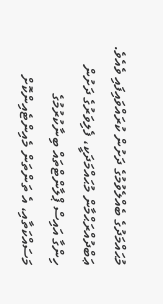މުޙައްމަދުގެ ބެއްލެވުމުގެ ދަށުން ކުރައްވައިފައި ވެއެވެ. ޢަބްދުއްރަޙްމާން މުޙައްމަދަކީ، ފެލިވަރުގެ ދަށުން ހިންގާ އައިސް ޕްލާންޓްތައް ބިނާކުރުމުގެ މަސައްކަތާއި، އެ ތަންތަން މެއިންޓެއިންކޮށް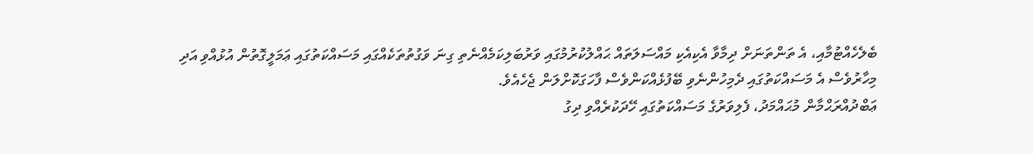ބެލެހެއްޓުމާއި، އެ ތަންތަނަށް ދިމާވާ އެކިއެކި މައްސަލަތައް ޙައްލުކުރުމުގައި ވަރުބަލިކަމެއްނެތި ގިނަ ވަގުތުތަކެއްގައި މަސައްކަތުގައި ޢަމަލީގޮތުން އުޅުއްވި އަދި މިހާރުވެސް އެ މަސައްކަތުގައި ދެމިހުންނެވި ބޭފުޅެއްކަންވެސް ފާހަގަކޮށްލަން ޖެހެއެވެ.
ޢަބްދުއްރަޙްމާން މުޙައްމަދު، ފެލިވަރުގެ މަސައްކަތުގައި ހޭދަކުރެއްވި ދިގު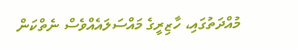މުއްދަތުގައި، ހާޒިރީގެ މައްސަލައެއްވެސް ނެތްކަން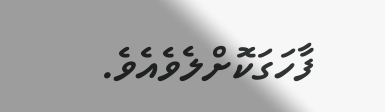ފާހަގަކޮށްލެވެއެވެ.